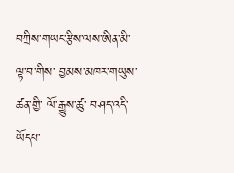བཀྲིས་གཡང་རྩིས་ལས་ཨིན་མི་ ལྟ་བ་གིས་ བྱམས་མཁར་གཡུས་ཚན་གྱི་ ལོ་རྒྱུས་ཚུ་ བཤད་འདི་ཡོདཔ་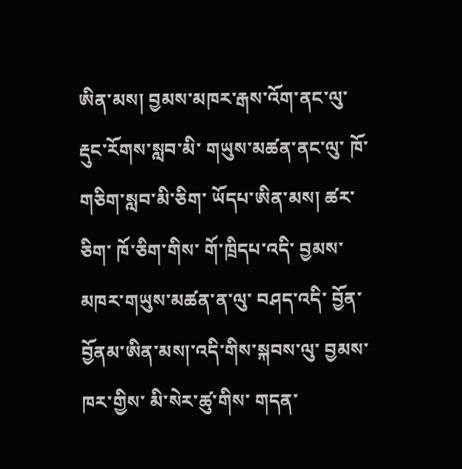ཨིན་མས། བྱམས་མཁར་རྒས་འོག་ནང་ལུ་  རྡུང་རོགས་སླབ་མི་ གཡུས་མཚན་ནང་ལུ་ ཁོ་གཅིག་སླབ་མི་ཅིག་ ཡོདཔ་ཨིན་མས། ཚར་ཅིག་ ཁོ་ཅིག་གིས་ གོ་ཁྲིདཔ་འདི་ བྱམས་མཁར་གཡུས་མཚན་ན་ལུ་ བཤད་འདི་ བྱོན་བྱོནམ་ཨིན་མས།་འདི་གིས་སྐབས་ལུ་ བྱམས་ཁར་གྱིས་ མི་སེར་ཚུ་གིས་ གདན་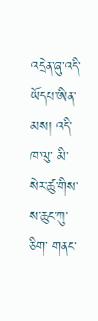འདྲེན་ཞུ་འདི་ ཡོདཔ་ཨིན་མས། འདི་ཁ་ལུ་ མི་སེར་ཚུ་གིས་ ས་ཆུང་ཀུ་ཅིག་ གནང་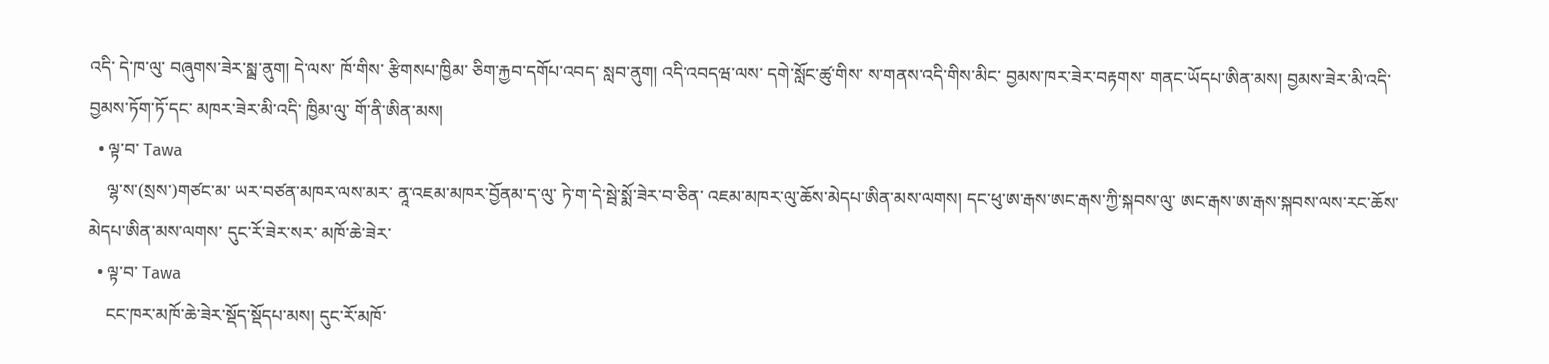འདི་ དེ་ཁ་ལུ་ བཞུགས་ཟེར་སླྦ་ནུག། དེ་ལས་ ཁོ་གིས་ རྩིགསཔ་ཁྱིམ་ ཅིག་རྐྱབ་དགོཔ་འབད་ སླབ་ནུག། འདི་འབདཝ་ལས་ དགེ་སློང་ཚུ་གིས་ ས་གནས་འདི་གིས་མིང་ བྱམས་ཁར་ཟེར་བརྟགས་ གནང་ཡོདཔ་ཨིན་མས། བྱམས་ཟེར་མི་འདི་ བྱམས་ཏོག་ཏོ་དང་ མཁར་ཟེར་མི་འདི་ ཁྱིམ་ལུ་ གོ་ནི་ཨིན་མས།
  • ལྟ་བ་ Tawa
    ལྷ་ས་(སྲས་)གཙང་མ་ ཡར་བཙན་མཁར་ལས་མར་ ནཱ་འཇམ་མཁར་བྱོནམ་ད་ལུ་ ཏེ་ག་དེ་སྦེ་སྨོ་ཟེར་བ་ཅིན་ འཇམ་མཁར་ལུ་ཆོས་མེདཔ་ཨིན་མས་ལགས། དང་ཕུ་ཨ་རྒས་ཨང་རྒས་ཀྱི་སྐབས་ལུ་ ཨང་རྒས་ཨ་རྒས་སྐབས་ལས་རང་ཆོས་མེདཔ་ཨིན་མས་ལགས་ དུང་རོ་ཟེར་སར་ མཁོ་ཆེ་ཟེར་
  • ལྟ་བ་ Tawa
    ངང་ཁར་མཁོ་ཆེ་ཟེར་སྡོད་སྡོདཔ་མས། དུང་རོ་མཁོ་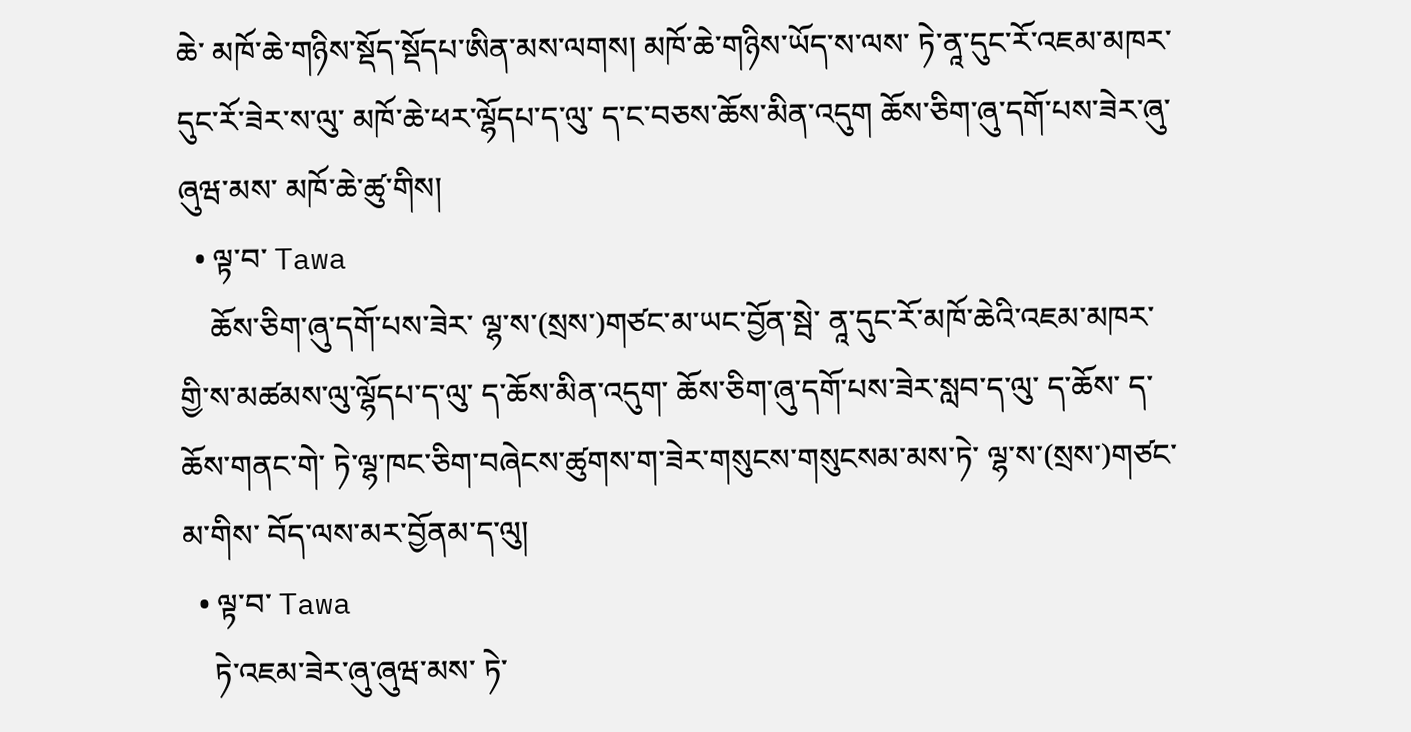ཆེ་ མཁོ་ཆེ་གཉིས་སྡོད་སྡོདཔ་ཨིན་མས་ལགས། མཁོ་ཆེ་གཉིས་ཡོད་ས་ལས་ ཏེ་ནཱ་དུང་རོ་འཇམ་མཁར་དུང་རོ་ཟེར་ས་ལུ་ མཁོ་ཆེ་ཕར་ལྷོདཔ་ད་ལུ་ ད་ང་བཅས་ཆོས་མིན་འདུག ཆོས་ཅིག་ཞུ་དགོ་པས་ཟེར་ཞུ་ཞུཝ་མས་ མཁོ་ཆེ་ཚུ་གིས།
  • ལྟ་བ་ Tawa
    ཆོས་ཅིག་ཞུ་དགོ་པས་ཟེར་ ལྷ་ས་(སྲས་)གཙང་མ་ཡང་བྱོན་སྦེ་ ནཱ་དུང་རོ་མཁོ་ཆེའི་འཇམ་མཁར་གྱི་ས་མཚམས་ལུ་ལྷོདཔ་ད་ལུ་ ད་ཆོས་མིན་འདུག་ ཆོས་ཅིག་ཞུ་དགོ་པས་ཟེར་སླབ་ད་ལུ་ ད་ཆོས་ ད་ཆོས་གནང་གེ་ ཏེ་ལྷ་ཁང་ཅིག་བཞེངས་ཚུགས་ག་ཟེར་གསུངས་གསུངསམ་མས་ཏེ་ ལྷ་ས་(སྲས་)གཙང་མ་གིས་ བོད་ལས་མར་བྱོནམ་ད་ལུ།
  • ལྟ་བ་ Tawa
    ཏེ་འཇམ་ཟེར་ཞུ་ཞུཝ་མས་ ཏེ་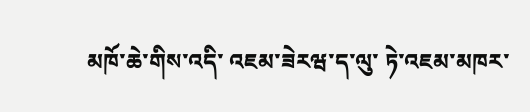མཁོ་ཆེ་གིས་འདི་ འཇམ་ཟེརཝ་ད་ལུ་ ཏེ་འཇམ་མཁར་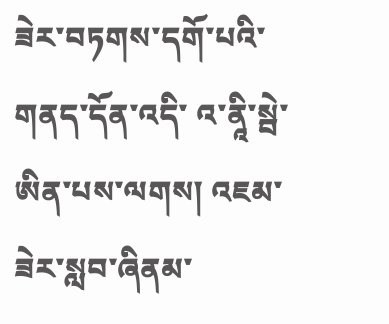ཟེར་བཏགས་དགོ་པའི་གནད་དོན་འདི་ འ་ནཱི་སྦེ་ཨིན་པས་ལགས། འཇམ་ཟེར་སླབ་ཞིནམ་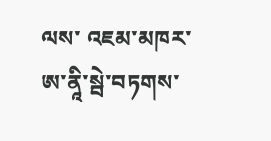ལས་ འཇམ་མཁར་ཨ་ནཱི་སྦེ་བཏགས་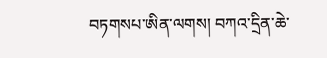བཏགསཔ་ཨིན་ལགས། བཀའ་དྲིན་ཆེ་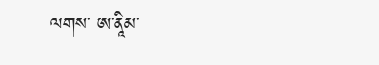ལགས་ ཨ་ནཱིམ་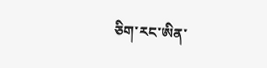ཅིག་རང་ཨིན་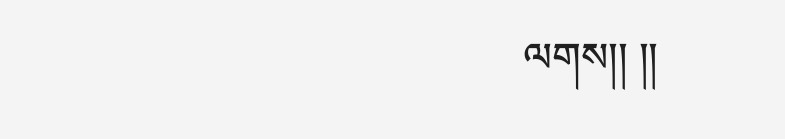ལགས།། །།